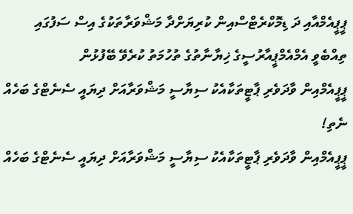ޕީޕީއެމްއާއި ދަ ޑިމޮކްރެޓްސްއިން ކުރިޔަށްދާ މަޝްވަރާތަކުގެ އިސް ސަފުގައި ތިއްބެވީ އެމްއެމްޕީއާރުސީގެ ޚިޔާނާތުގެ ތުހުމަތު ކުރެވޭ ބޭފުޅުން
ޕީޕީއެމްއިން ވާދަވެރި ޕާޓީތަކާއެކު ސިޔާސީ މަޝްވަރާއަށް ދިޔައީ ސެނެޓްގެ ބަހެއް ނެތި!
ޕީޕީއެމްއިން ވާދަވެރި ޕާޓީތަކާއެކު ސިޔާސީ މަޝްވަރާއަށް ދިޔައީ ސެނެޓްގެ ބަހެއް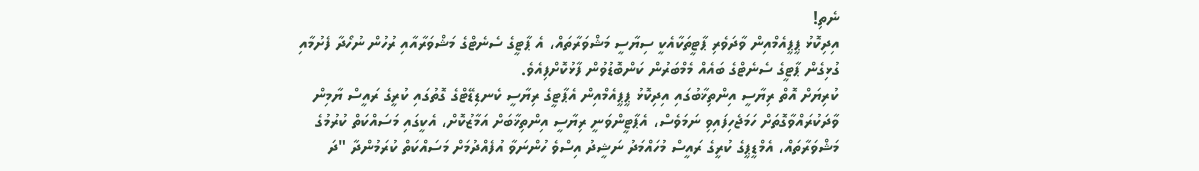ނެތި!
އިދިކޮޅު ޕީޕީއެމްއިން ވާދަވެރި ޕާޓީތަކާއެކީ ސިޔާސީ މަޝްވަރާތައް، އެ ޕާޓީގެ ސެނެޓްގެ މަޝްވަރާއާއި ރުހުން ނުހޯދާ ފެށުމާއި ގުޅިގެން ޕާޓީގެ ސެނެޓްގެ ބައެއް މެމްބަރުން ކަންބޮޑުވުން ފާޅުކޮށްފިއެވެ.
ކުރިޔަށް އޮތް ރިޔާސީ އިންތިޚާބުގައި އިދިކޮޅު ޕީޕީއެމްއިން އެޕާޓީގެ ރިޔާސީ ކެނޑިޑޭޓްގެ ގޮތުގައި ކުރީގެ ރައީސް ޔާމިން ވާދަކުރައްވާގޮތަށް ހަމަޖެހިފައިވި ނަމަވެސް، އެޕާޓީންވަނީ ރިޔާސީ އިންތިޚާބަށް އަމާޒުކޮށް، އެކީގައި މަސައްކަތް ކުރުމުގެ މަޝްވަރާތައް، އެމްޑީޕީގެ ކުރީގެ ރައީސް މުހައްމަދު ނަޝީދު އިސްވެ ހުންނަވާ އުފެއްދުމަށް މަސައްކަތް ކުރަމުންދާ "ދަ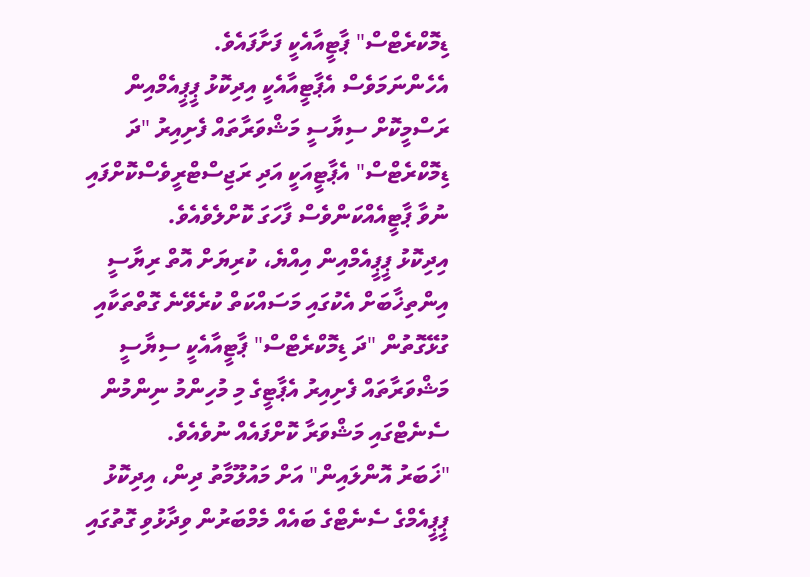ޑިމޮކްރެޓްސް" ޕާޓީއާއެކީ ފަށާފައެވެ.
އެހެންނަމަވެސް އެޕާޓީއާއެކީ އިދިކޮޅު ޕީޕީއެމްއިން ރަސްމީކޮށް ސިޔާސީ މަޝްވަރާތައް ފެށިއިރު "ދަ ޑިމޮކްރެޓްސް" އެޕާޓީއަކީ އަދި ރަޖިސްޓްރީވެސްކޮށްފައި ނުވާ ޕާޓީއެއްކަންވެސް ފާހަގަ ކޮށްލެވެއެވެ.
އިދިކޮޅު ޕީޕީއެމްއިން އިއްޔެ، ކުރިޔަށް އޮތް ރިޔާސީ އިންތިޚާބަށް އެކުގައި މަސައްކަތް ކުރެވޭނެ ގޮތްތަކާއި ގުޅޭގޮތުން "ދަ ޑިމޮކްރެޓްސް" ޕާޓީއާއެކީ ސިޔާސީ މަޝްވަރާތައް ފެށިއިރު އެޕާޓީގެ މި މުހިންމު ނިންމުން ސެނެޓްގައި މަޝްވަރާ ކޮށްފައެއް ނުވެއެވެ.
"ޚަބަރު އޮންލައިން" އަށް މައުލޫމާތު ދިން، އިދިކޮޅު ޕީޕީއެމްގެ ސެނެޓްގެ ބައެއް މެމްބަރުން ވިދާޅުވި ގޮތުގައި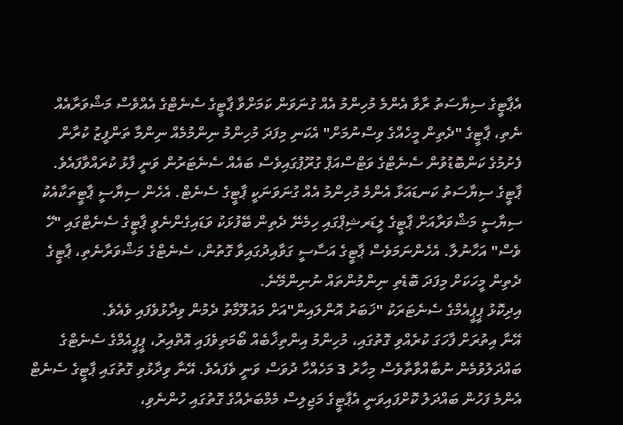އެޕާޓީގެ ސިޔާސަތު ރާވާ އެންމެ މުހިންމު އެއް ގުނަވަން ކަމަށްވާ ޕާޓީގެ ސެނެޓްގެ އެއްވެސް މަޝްވަރާއެއް ނެތި، ޕާޓީގެ "ދެތިން މީހެއްގެ ވިސްނުމަށް" އެކަނި މިފަދަ މުހިންމު ނިންމުމެއް ނިންމާ ތަންފީޒު ކުރާން ފެށުމުގެ ކަންބޮޑުވުން ސެނެޓްގެ ވަޓްސްއަޕް ގުރޫޕުގައިވެސް ބައެއް ސެނެޓަރުން ވަނީ ފާޅު ކުރައްވާފައެވެ.
ޕާޓީގެ ސިޔާސަތު ކަނޑައަޅާ އެންމެ މުހިންމު އެއް ގުނަވަނަކީ ޕާޓީގެ ސެނެޓް. އެހެން ސިޔާސީ ޕާޓީތަކާއެކު ސިޔާސީ މަޝްވަރާއަށް ޕާޓީގެ ލީޑަރޝިޕްގައި ހިމެނޭ ދެތިން ބޭފުޅަކު ވަޑައިގެންނެވީ ޕާޓީގެ ސެނެޓްގައި "ހޭ ވެސް" އަހާނުލާ. އެހެންނަމަވެސް ޕާޓީގެ އަސާސީ ގަވާއިދުގައިވާ ގޮތުން، ސެނެޓްގެ މަޝްވަރާނެތި، ޕާޓީގެ ދެތިން މީހަކަށް މިފަދަ ބޮޑެތި ނިންމުންތައް ނުނިންމޭނެ.
އިދިކޮޅު ޕީޕީއެމްގެ ސެނެޓަރަކު "ޚަބަރު އޮންލައިން"އަށް މައުލޫމާތު ދެމުން ވިދާޅުވެފައި ވެއެވެ.
އޭނާ އިތުރަށް ފާހަގަ ކުރެއްވި ގޮތުގައި، މުހިންމު އިންތިޚާބެއް ބޯމަތިވެފައި އޮތްއިރު، ޕީޕީއެމްގެ ސެނެޓްގެ ބައްދަލުވުމެން ނުބާއްވާތާވެސް މިހާރު 3 މަހެއްހާ ދުވަސް ވަނީ ވެފައެވެ. އޭނާ ވިދާޅުވި ގޮތުގައި ޕާޓީގެ ސެނެޓް އެންމެ ފަހުން ބައްދަލު ކޮށްފައިވަނީ އެޕާޓީގެ މަޖިލިސް މެމްބަރެއްގެ ގޮތުގައި ހުންނެވި،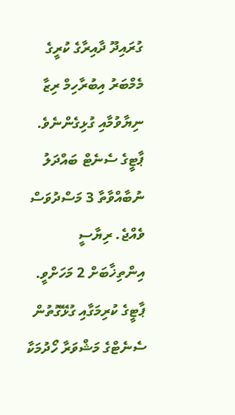ގުރައިދޫ ދާއިރާގެ ކުރީގެ މެމްބަރު އިބުރާހިމް ރިޒާ ނިޔާވުމާއި ގުޅިގެންނެވެ.
ޕާޓީގެ ސެނެޓް ބައްދަލު ނުބާއްވާތާ 3 މަސްދުވަސް ވެއްޖެ. ރިޔާސީ އިންތިޚާބަށް 2 މަހަށްވީ. ޕާޓީގެ ކުރިމަގާއި ގުޅޭގޮތުން ސެނެޓްގެ މަޝްވަރާ ހޯދުމަކާ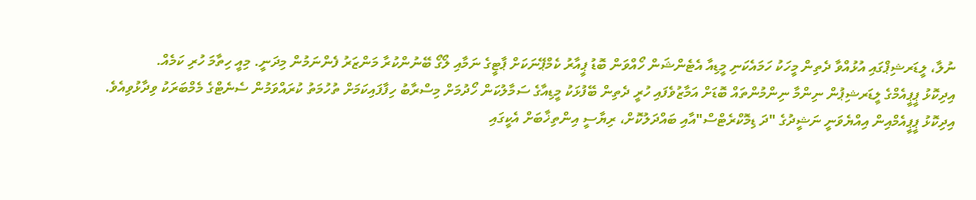ނުލާ، ލީޑަރޝިޕްގައި އުޅުއްވާ ދެތިން މީހަކު ހަމައެކަނި މީޑިއާ އެޓެންޝަން ހޯއްވަން ބޮޑު ޕީއާރު ކެމްޕޭނަކަށް ޕާޓީގެ ނަމާއި ލޯގޯ ބޭނުންކުރާ މަންޒަރު ފެންނަމުން މިދަނީ. މިއީ ހިތާމަ ހުރި ކަމެއް.
އިދިކޮޅު ޕީޕީއެމްގެ ލީޑަރޝިޕުން ނިންމާ ނިންމުންތައް ބޮޑަށް އަމާޒުވެފައި ހުރީ ދެތިން ބޭފުޅަކު މީޑިއާގެ ސަމާލުކަން ހޯދުމަށް މިސްރާބު ހިފާފައިކަމަށް ތުހުމަތު ކުރައްވަމުން ސެނެޓްގެ މެމްބަރަކު ވިދާޅުވިއެވެ.
އިދިކޮޅު ޕީޕީއެމްއިން އިއްޔެވަނީ ނަޝީދުގެ "ދަ ޑިމޮކްރެޓްސް"އާއި ބައްދަލުކޮށް، ރިޔާސީ އިންތިޚާބަށް އެކީގައި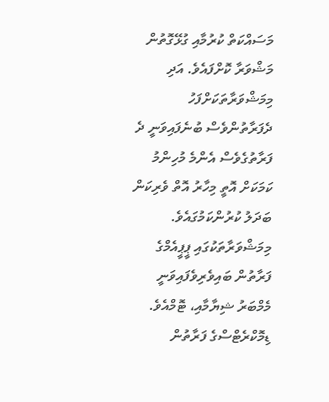މަސައްކަތް ކުރުމާއި ގުޅޭގޮތުން މަޝްވަރާ ކޮށްފައެވެ. އަދި މިމަޝްވަރާތަކަށްފަހު ދެފަރާތުންވެސް ބުނެފައިވަނީ ދެ ފަރާތުގެވެސް އެންމެ މުހިންމު ކަމަކަށް އޮތީ މިހާރު އޮތް ވެރިކަން ބަދަލު ކުރުންކަމުގައެވެ. މިމަޝްވަރާތަކުގައި ޕީޕީއެމްގެ ފަރާތުން ބައިވެރިވެފައިވަނީ މެމްބަރު ޝިޔާމާއި، ޓޮމްއެވެ. ޑިމޮކްރެޓްސްގެ ފަރާތުން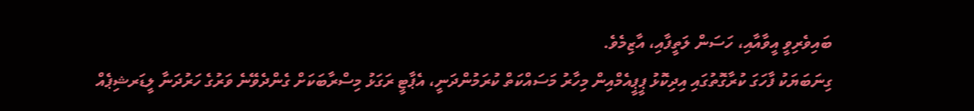ބައިވެރިވީ އީވާއާއި، ހަސަން ލަތީފާއި، އާޒިމެވެ.
ގިނަބަޔަކު ފާހަގަ ކުރާގޮތުގައި އިދިކޮޅު ޕީޕީއެމްއިން މިހާރު މަސައްކަތް ކުރަމުންދަނީ، އެޕާޓީ ރަގަޅު މިސްރާބަކަށް ގެންދެވޭނެ ވަރުގެ ހަރުދަނާ ލީޑަރޝިޕެއް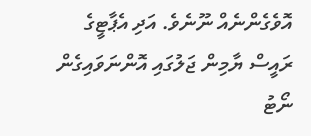އޮވެގެންނެއް ނޫނެވެ. އަދި އެޕާޓީގެ ރައީސް ޔާމިން ޖަލުގައި އޮންނަވައިގެން ނޯޓު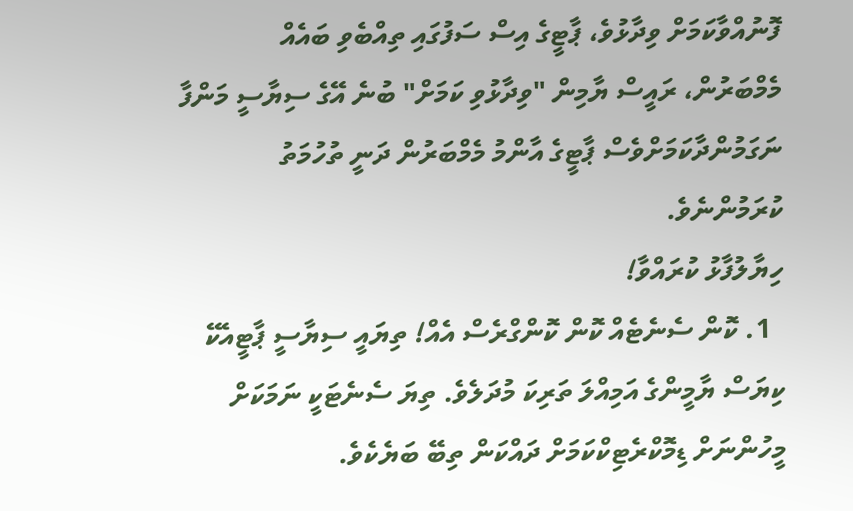ފޮނުއްވާކަމަށް ވިދާޅުވެ، ޕާޓީގެ އިސް ސަފުގައި ތިއްބެވި ބައެއް މެމްބަރުން، ރައީސް ޔާމިން "ވިދާޅުވި ކަމަށް" ބުނެ އޭގެ ސިޔާސީ މަންފާ ނަގަމުންދާކަމަށްވެސް ޕާޓީގެ އާންމު މެމްބަރުން ދަނީ ތުހުމަތު ކުރަމުންނެވެ.
ހިޔާލުފާޅު ކުރައްވާ!
  1. ކޮން ސެނެޓެއް ކޮން ކޮންގްރެސް އެއް! ތިޔައީ ސިޔާސީ ޕާޓީއެކޭ ކިޔަސް ޔާމީންގެ އަމިއްލަ ތަރިކަ މުދަލެވެ. ތިޔަ ސެނެޓަކީ ނަމަކަށް މީހުންނަށް ޑިމޮކްރެޓިކްކަމަށް ދައްކަން ތިބޭ ބަޔެކެވެ.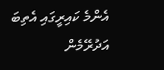އެންމެ ކައިރީގައި އެތިބަ އަދުރޭމެން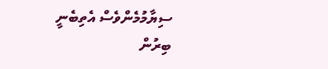ސިޔާމުމެންވެސް އެތިބެނީ ބިރުން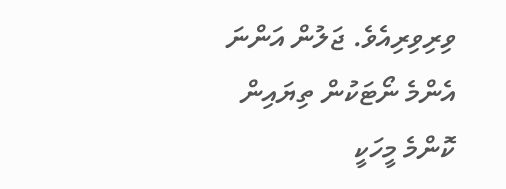ވިރިވިރިއެވެ. ޖަލުން އަންނަ އެންމެ ނޯޓަކުން ތިޔައިން ކޮންމެ މީހަކީ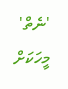'ނެތް' މީހަކަށް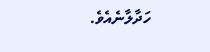ހަދާލާނެއެވެ.